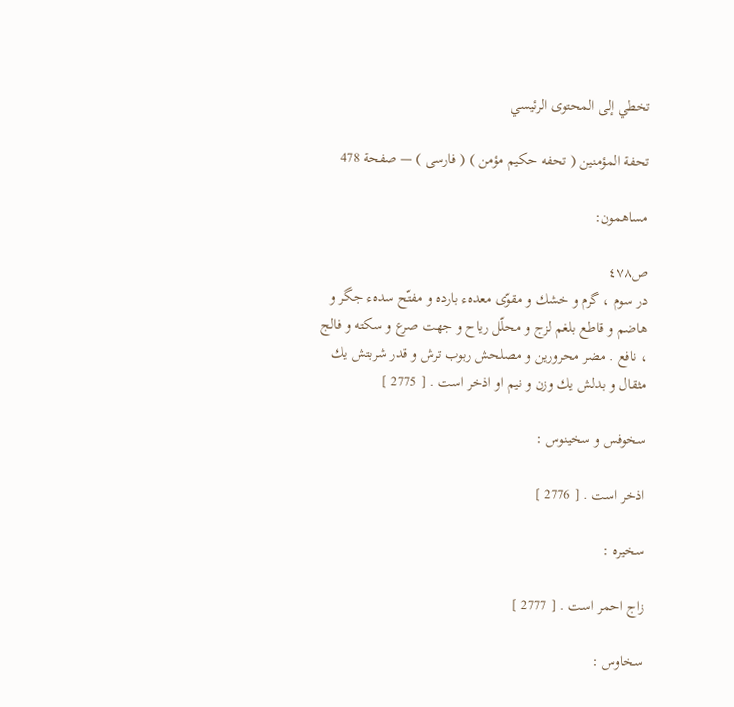تخطي إلى المحتوى الرئيسي

تحفة المؤمنين ( تحفه حكيم مؤمن ) ( فارسى ) — صفحة 478

مساهمون:

ص٤٧٨
در سوم ، گرم و خشك و مقوّى معدهء بارده و مفتّح سدهء جگر و هاضم و قاطع بلغم لزج و محلّل رياح و جهت صرع و سكته و فالج ، نافع . مضر محرورين و مصلحش ربوب ترش و قدر شربتش يك مثقال و بدلش يك وزن و نيم او اذخر است . [ 2775 ]

سخوفس و سخينوس :

اذخر است . [ 2776 ]

سخيره :

زاج احمر است . [ 2777 ]

سخاوس :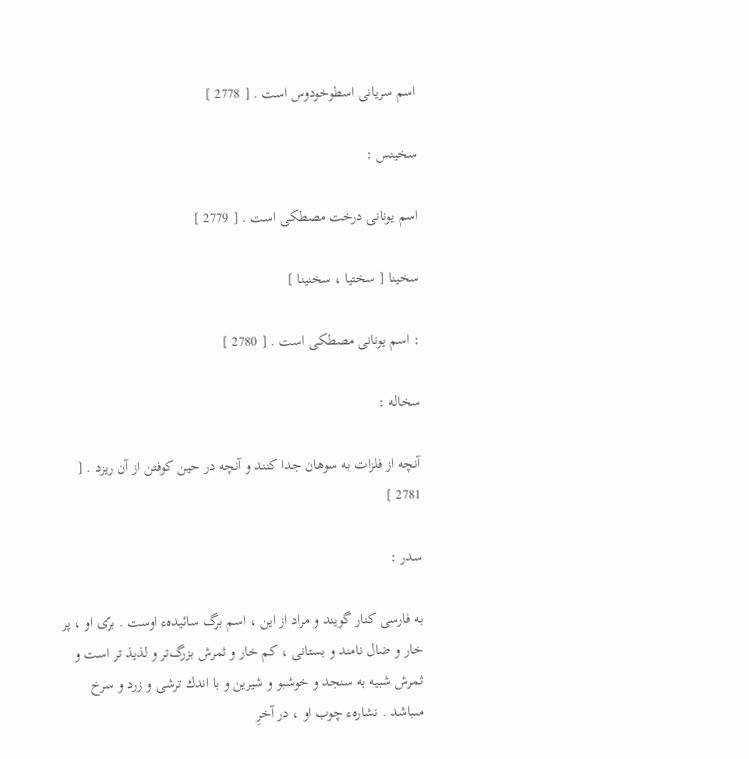اسم سريانى اسطوخودوس است . [ 2778 ]

سخينس :

اسم يونانى درخت مصطكى است . [ 2779 ]

سخينا [ سختيا ، سخنينا ]

: اسم يونانى مصطكى است . [ 2780 ]

سخاله :

آنچه از فلزات به سوهان جدا كنند و آنچه در حين كوفتن از آن ريزد . [ 2781 ]

سدر :

به فارسى كنار گويند و مراد از اين ، اسم برگ سائيدهء اوست . برّى او ، پر خار و ضال نامند و بستانى ، كم خار و ثمرش بزرگ‌تر و لذيذ تر است و ثمرش شبيه به سنجد و خوشبو و شيرين و با اندك ترشى و زرد و سرخ مىباشد . نشارهء چوب او ، در آخرِ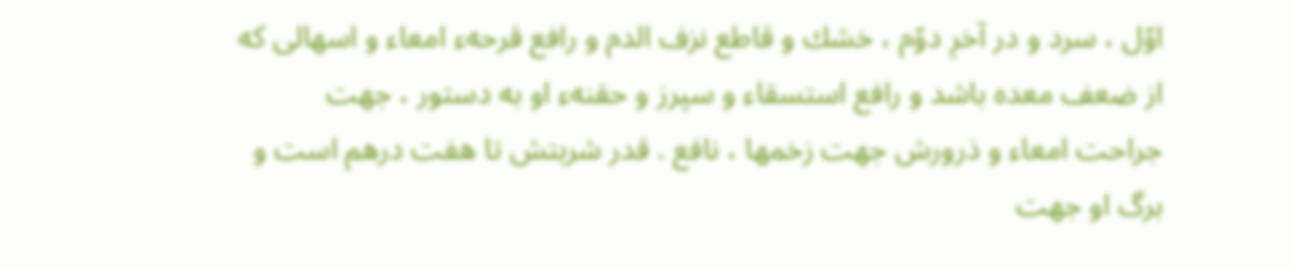اوّل ، سرد و در آخرِ دوّم ، خشك و قاطع نزف الدم و رافع قرحهء امعاء و اسهالى كه از ضعف معده باشد و رافع استسقاء و سپرز و حقنهء او به دستور ، جهت جراحت امعاء و ذرورش جهت زخمها ، نافع . قدر شربتش تا هفت درهم است و برگ او جهت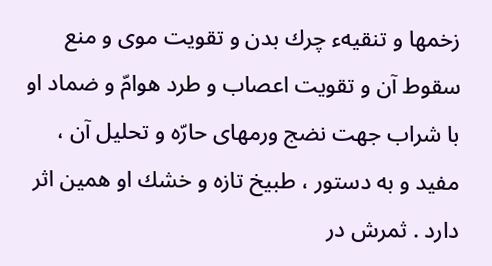زخمها و تنقيهء چرك بدن و تقويت موى و منع سقوط آن و تقويت اعصاب و طرد هوامّ و ضماد او با شراب جهت نضج ورمهاى حارّه و تحليل آن ، مفيد و به دستور ، طبيخ تازه و خشك او همين اثر دارد . ثمرش در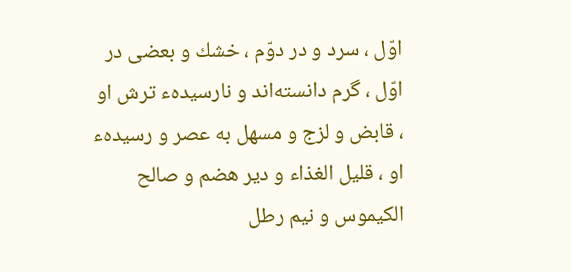اوّل ، سرد و در دوّم ، خشك و بعضى در اوّل ، گرم دانسته‌اند و نارسيدهء ترش او ، قابض و لزج و مسهل به عصر و رسيدهء او ، قليل الغذاء و دير هضم و صالح الكيموس و نيم رطل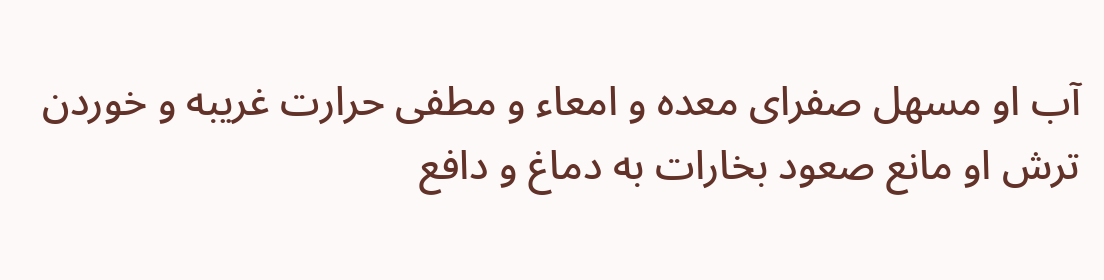آب او مسهل صفراى معده و امعاء و مطفى حرارت غريبه و خوردن ترش او مانع صعود بخارات به دماغ و دافع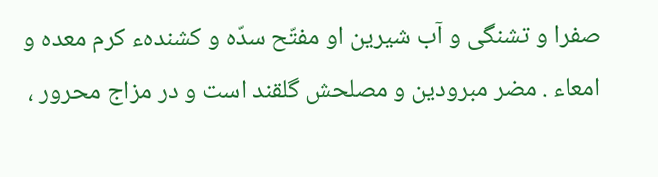صفرا و تشنگى و آب شيرين او مفتّح سدّه و كشندهء كرم معده و امعاء . مضر مبرودين و مصلحش گلقند است و در مزاج محرور ،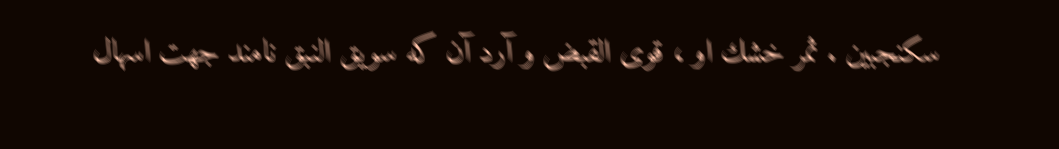سكنجبين . ثمر خشك او ، قوى القبض و آرد آن كه سويق النبق نامند جهت اسهال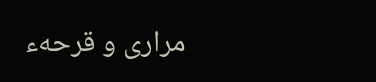مرارى و قرحهء